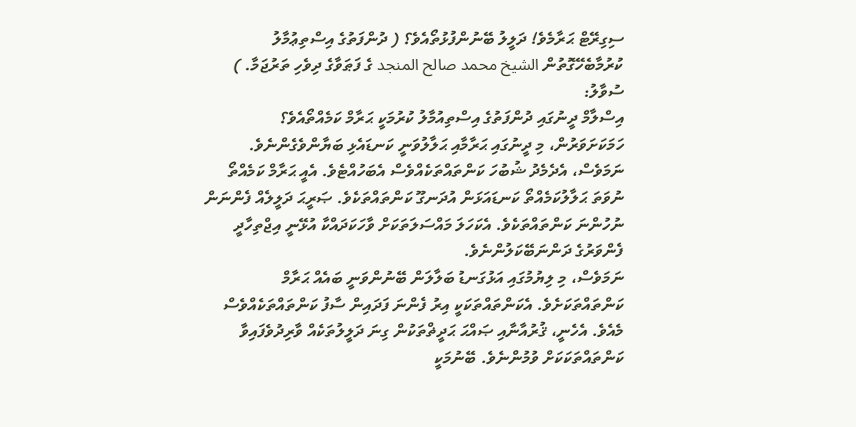ސިގިރޭޓް ޙަރާމެވެ! ދަލީލު ބޭނުންފުޅުތޯއެވެ؟ ( ދުންފަތުގެ އިސްތިޢުމާލު ކުރުމާބެހޭގޮތުން الشيخ محمد صالح المنجد ގެ ފަޠަވާގެ ދިވެހި ތަރުޖަމާ. )
ސުވާލު:
އިސްލާމް ދީނުގައި ދުންފަތުގެ އިސްތިއުމާލު ކުރުމަކީ ޙަރާމް ކަމެއްތޯއެވެ؟
ހަމަކަށަވަރުން، މި ދީނުގައި ޙަރާމާއި ޙަލާލުވަނީ ކަނޑައެޅި ބަޔާންވެގެންނެވެ. ނަމަވެސް، އެދެމެދު ޝުބުހަ ކަންތައްތަކެއްވެސް އެބަހުއްޓެވެ. އެއީ ޙަރާމް ކަމެއްތޯ ނުވަތަ ޙަލާލުކަމެއްތޯ ކަނޑައަޅަން އުދަނގޫ ކަންތައްތަކެވެ. ޞަރީޙަ ދަލީލެއް ފެންނަން ނުހުންނަ ކަންތައްތަކެވެ. އެކަހަލަ މައްސަލަތަކަށް ވާހަކަދައްކާ އުޅޭނީ އިޖްތިހާދީ ފެންވަރުގެ ދަންނަބޭކަލުންނެވެ.
ނަމަވެސް، މި ލިޔުމުގައި އަޅުގަނޑު ބަލާލަން ބޭނުންވަނީ ބައެއް ޙަރާމް ކަންތައްތަކަށެވެ. އެކަންތައްތަކަކީ އިރު ފެންނަ ފަދައިން ސާފު ކަންތައްތަކެއްވެސް މެއެވެ. އެހެނީ، ޤުރުއާނާއި ޞައްޙަ ޙަދީޡްތަކުން ގިނަ ދަލީލުތަކެއް ވާރިދުވެފައިވާ ކަންތައްތަކަކަށް ވުމުންނެވެ. ބޭނުމަކީ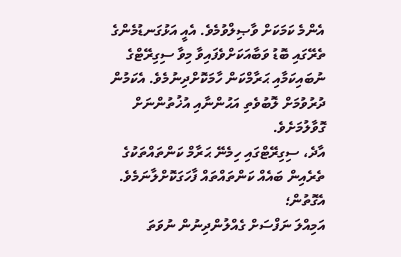އެންމެ ކަމަކަށް ވާޞިލްވުމެވެ. އެއީ އަޅުގަނޑުމެންގެ ތެރޭގައި ބޮޑު ވަބާއަކަށްވެފައިވާ މިވާ ސިގިރޭޓްގެ ނުބައިކަމާއި ޙަރާމްކަން ހާމަކޮށްދިނުމެވެ. އެކަމުން ދުރުވުމަށް ލޮބުވެތި އަޙުންނާއި އުޚުތުންނަށް ގޮވާލުމަށެވެ.
އާދެ، ސިގިރޭޓްގައި ހިމެނޭ ޙަރާމް ކަންތައްތަކުގެ ތެރެއިން ބައެއް ކަންތައްތައް ފާހަގަކޮށްލާނަމެވެ. އެގޮތުން؛
އަމިއްލަ ނަފްސަށް ގެއްލުންދިނުން ނުވަތަ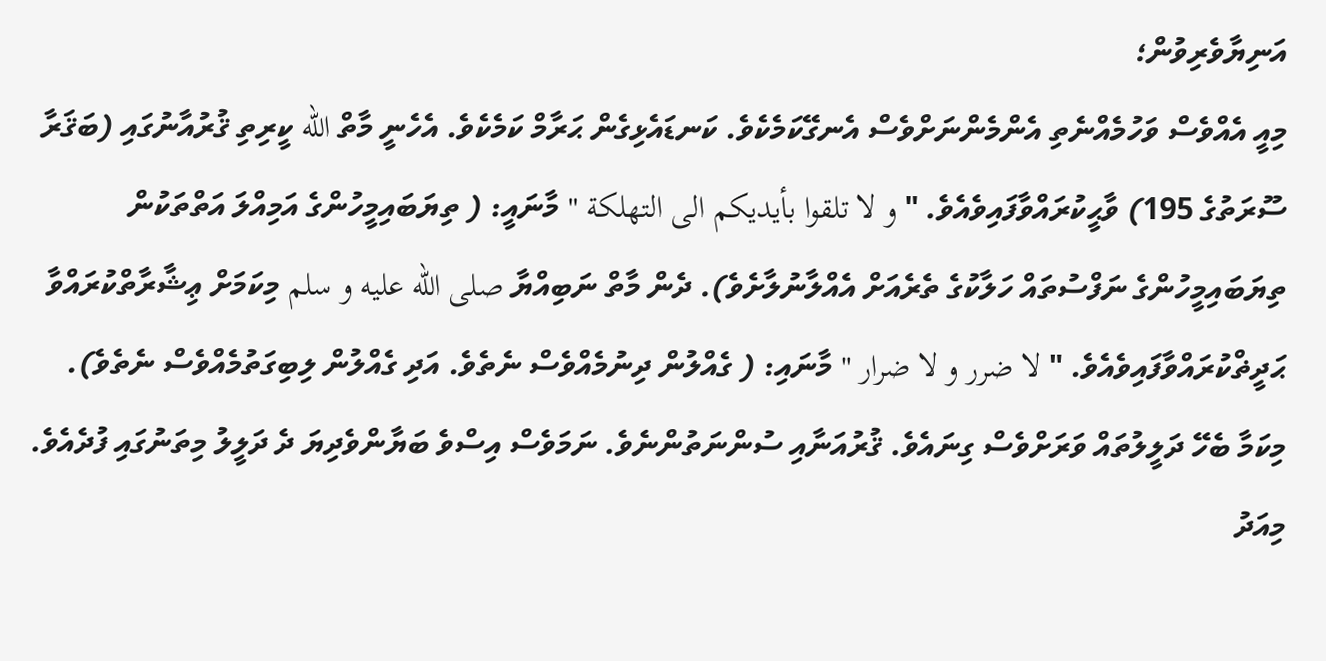އަނިޔާވެރިވުން؛
މިއީ އެއްވެސް ވަހުމެއްނެތި އެންމެންނަށްވެސް އެނގޭކަމެކެވެ. ކަނޑައެޅިގެން ޙަރާމް ކަމެކެވެ. އެހެނީ މާތް الله ކީރިތި ޤުރުއާނުގައި (ބަޤަރާ ސޫރަތުގެ 195) ވާޙީކުރައްވާފައިވެއެވެ. " و لا تلقوا بأيديكم الى التهلكة " މާނައީ: ( ތިޔަބައިމީހުންގެ އަމިއްލަ އަތްތަކުން ތިޔަބައިމީހުންގެ ނަފްސުތައް ހަލާކުގެ ތެރެއަށް އެއްލާނުލާށެވެ). ދެން މާތް ނަބިއްޔާ صلى الله عليه و سلم މިކަމަށް ޢިޝާރާތްކުރައްވާ ޙަދީޡްކުރައްވާފައިވެއެވެ. " لا ضرر و لا ضرار " މާނައި: ( ގެއްލުން ދިނުމެއްވެސް ނެތެވެ. އަދި ގެއްލުން ލިބިގަތުމެއްވެސް ނެތެވެ). މިކަމާ ބެހޭ ދަލީލުތައް ވަރަށްވެސް ގިނައެވެ. ޤުރުއަނާއި ސުންނަތުންނެވެ. ނަމަވެސް އިސްވެ ބަޔާންވެދިޔަ ދެ ދަލީލު މިތަނުގައި ފުދެއެވެ.
މިއަދު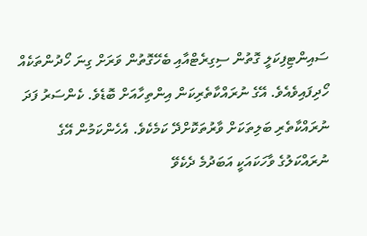ސައިންޓިފިކަލީ ގޮތުން ސިގިރެޓްއާއި ބެހޭގޮތުން ވަރަށް ގިނަ ހޯދުންތަކެއް ހޯދިފައިވެއެވެ. އޭގެ ނުރައްކާތެރިކަން އިންތިހާއަށް ބޮޑެވެ. ކެންސަރު ފަދަ ނުރައްކާތެރި ބަލިތަކަށް ވާރުތަކޮށްދޭ ކަމެކެވެ. އެހެންކަމުން އޭގެ ނުރައްކަލުގެ ވާހަކައަކީ އަބަދުމެ ދެކެވޭ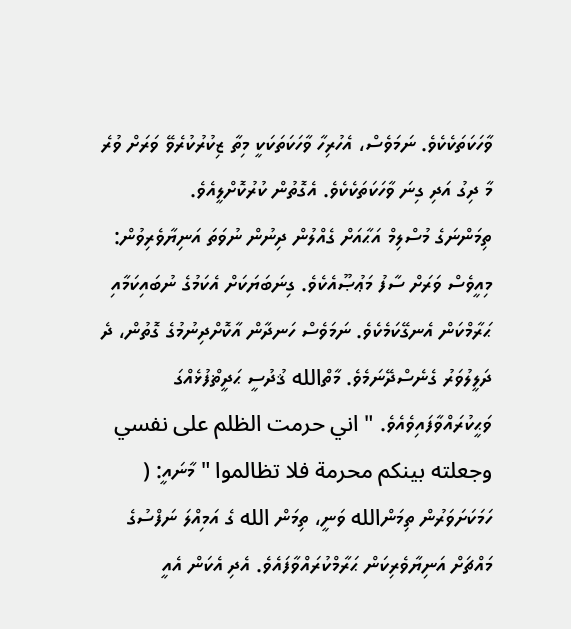ވާހަކަތަކެކެވެ. ނަމަވެސް، އެހުރިހާ ވާހަކަތަކަކީ މިތާ ޒިކުރުކުރެވޭ ވަރަށް ވުރެ މާ ދިގު އަދި ގިނަ ވާހަކަތަކެކެވެ. އެގޮތުން ކުރުކޮށްލީއެވެ.
ތިމަންނަގެ މުސްލިމް އަޙާއަށް ގެއްލުން ދިނުން ނުވަތަ އަނިޔާވެރިވުން:
މިއީވެސް ވަރަށް ސާފު މަޢުޞޫއެކެވެ. ގިނަބަޔަކަށް އެކަމުގެ ނުބައިކަމާއި ޙަރާމްކަން އެނގޭކަމެކެވެ. ނަމަވެސް ހަނދާން އާކޮށްދިނުމުގެ ގޮތުން، ދެ ދަލީލުވަރު ގެނެސްދޭނަމެވެ. މާތްالله ޤުދުސީ ޙަދީޡްފުޅެއްގަ ވަޙީކުރައްވާފައިވެއެވެ. " اني حرمت الظلم على نفسي وجعلته بينكم محرمة فلا تظالموا " މާނައީ: ( ހަމަކަށަވަރުން ތިމަންالله ވަނީ، ތިމަން الله ގެ އަމިއްލަ ނަފްސުގެ މައްޗަށް އަނިޔާވެރިކަން ޙަރާމްކުރައްވާފައެވެ. އެދި އެކަން އެއީ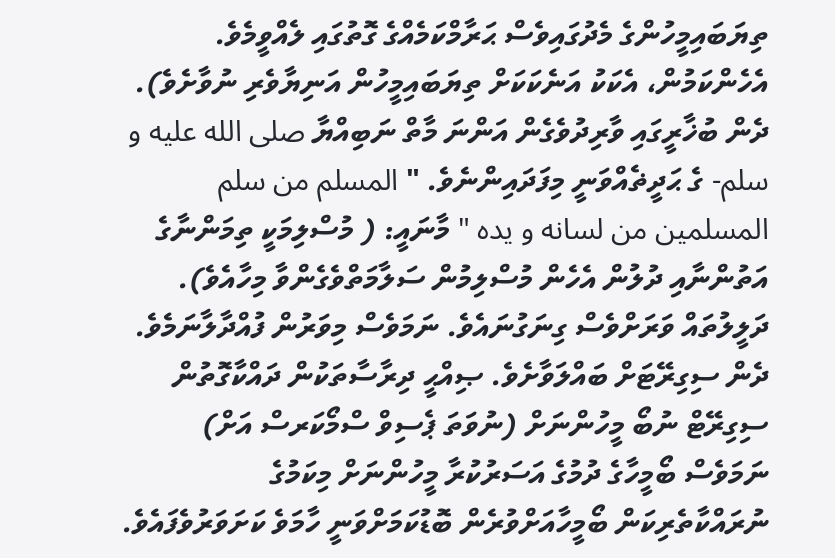ތިޔަބައިމީހުންގެ މެދުގައިވެސް ޙަރާމްކަމެއްގެ ގޮތުގައި ލެއްވީމެވެ. އެހެންކަމުން، އެކަކު އަނެކަކަށް ތިޔަބައިމީހުން އަނިޔާވެރި ނުވާށެވެ). ދެން ބުޚާރީގައި ވާރިދުވެގެން އަންނަ މާތް ނަބިއްޔާ صلى الله عليه و سلم- ގެ ޙަދީޡެއްވަނީ މިފަދައިންނެވެ. " المسلم من سلم المسلمين من لسانه و يده " މާނައީ: ( މުސްލިމަކީ ތިމަންނާގެ އަތުންނާއި ދުލުން އެހެން މުސްލިމުން ސަލާމަތްވެގެންވާ މިހާއެވެ). ދަލީލުތައް ވަރަށްވެސް ގިނަގުނައެވެ. ނަމަވެސް މިވަރުން ފުއްދާލާނަމެވެ.
ދެން ސިގިރޭޓަށް ބައްލަވާށެވެ. ޞިއްޙީ ދިރާސާތަކުން ދައްކާގޮތުން ސިގިރޭޓް ނުބޯ މީހުންނަށް (ނުވަތަ ޕެސިވް ސްމޯކަރސް އަށް) ނަމަވެސް ބޯމީހާގެ ދުމުގެ އަސަރުކުރާ މީހުންނަށް މިކަމުގެ ނުރައްކާތެރިކަން ބޯމީހާއަށްވުރެން ބޮޑުކަމަށްވަނީ ހާމަވެ ކަށަވަރުވެފައެވެ.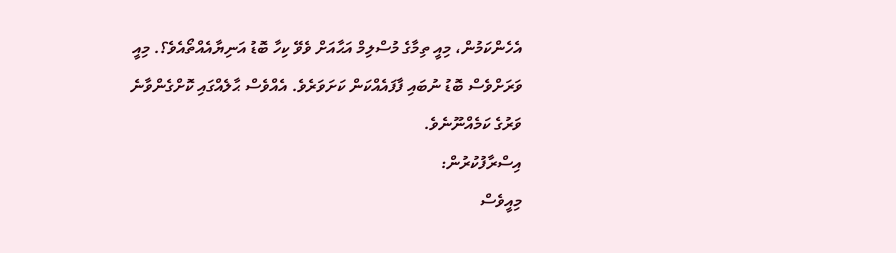އެހެންކަމުން، މިއީ ތިމާގެ މުސްލިމް އަޙާއަށް ވެވޭ ކިހާ ބޮޑު އަނިޔާއެއްތޯއެވެ؟. މިއީ ވަރަށްވެސް ބޮޑު ނުބައި ފާފައެއްކަން ކަށަވަރެވެ. އެއްވެސް ޙާލެއްގައި ކޮށްގެންވާނެ ވަރުގެ ކަމެއްނޫނެވެ.
އިސްރާފުކުރުން:
މިއީވެސް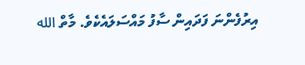އިރުފެންނަ ފަދައިން ސާފު މައްސަލައެކެވެ. މާތް الله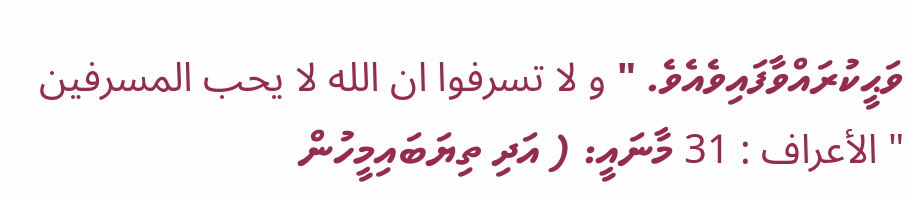ވަޙީކުރައްވާފައިވެއެވެ. " و لا تسرفوا ان الله لا يحب المسرفين " الأعراف : 31 މާނައީ: ( އަދި ތިޔަބައިމީހުން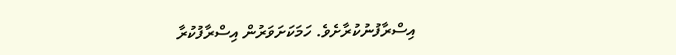އިސްރާފުނުކުރާށެވެ. ހަމަކަށަވަރުން އިސްރާފުކުރާ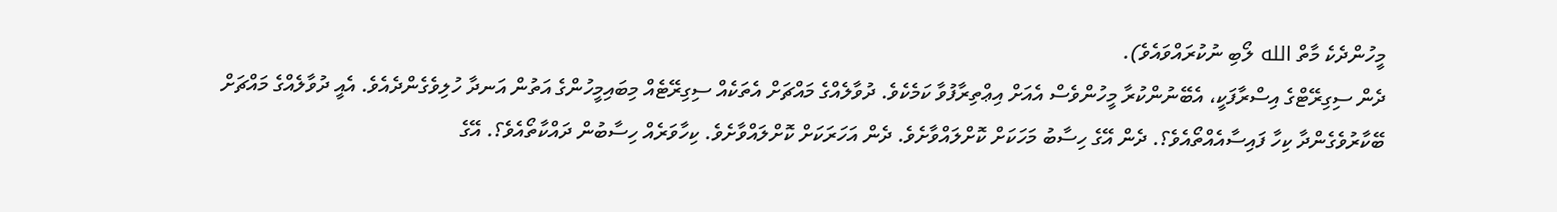މީހުންދެކެ މާތް الله ލޯބި ނުކުރައްވައެވެ).
ދެން ސިގިރޭޓްގެ އިސްރާފަކީ، އެބޭނުންކުރާ މީހުންވެސް އެއަށް އިޢްތިރާފުވާ ކަމެކެވެ. ދުވާލެއްގެ މައްޗަށް އެތަކެއް ސިގިރޭޓެއް މިބައިމީހުންގެ އަތުން އަނދާ ހުލިވެގެންދެއެވެ. އެއީ ދުވާލެއްގެ މައްޗަށް ބޭކާރުވެގެންދާ ކިހާ ފައިސާއެއްތޯއެވެ؟. ދެން އޭގެ ހިސާބު މަހަކަށް ކޮށްލައްވާށެވެ. ދެން އަހަރަކަށް ކޮށްލައްވާށެވެ. ކިހާވަރެއް ހިސާބުން ދައްކާތޯއެވެ؟. އޭގެ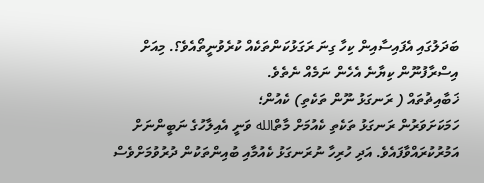ބަދަލުގައި އެފައިސާއިން ކިހާ ގިނަ ރަގަޅުކަންތަކެއް ކުރެވުނީތޯއެވެ؟. މިއަށް އިސްރާފުނޫން ކިޔާނެ އެހެން ނަމެއް ނެތެވެ.
ޚަބާއިޡުތައް ( ރަނގަޅު ނޫން ތަކެތި) ކެއުން؛
ހަމަކަށަވަރުން ރަނގަޅު ތަކެތި ކެއުމަށް މާތްالله ވަނީ އެއިލާހުގެ ނަބީންނަށް އަމުރުކުރައްވާފައެވެ. އަދި ހުރިހާ ނުރަނގަޅު ކެއުމާއި ބުއިންތަކުން ދުރުވުމަށްވެސް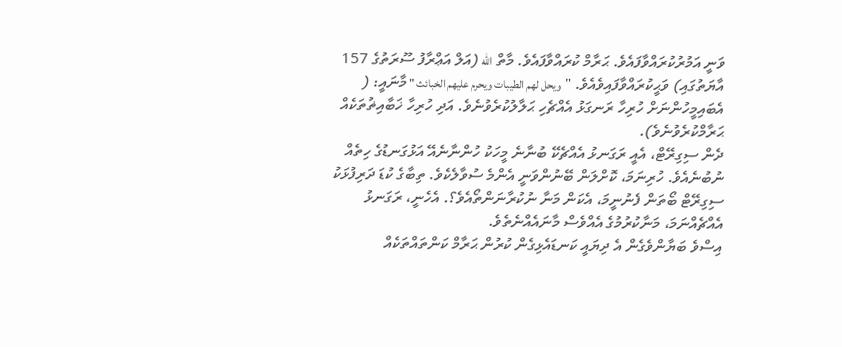ވަނީ އަމުރުކުރައްވާފައެވެ. ޙަރާމް ކުރައްވާފައެވެ. މާތް الله (އަލް އަޢްރާފު ސޫރަތުގެ 157 އާޔަތުގައި) ވަޙީކުރައްވާފައިވެއެވެ. " ويحل لهم الطيبات ويحرم عليهم الخبائث " މާނައީ: ( އެބައިމީހުންނަށް ހުރިހާ ރަނގަޅު އެއްޗެހި ޙަލާލުކުރެވުނެވެ. އަދި ހުރިހާ ޚަބާއިޡުތަކެއް ޙަރާމްކުރެވުނެވެ).
ދެން ސިގިރޭޓް، އެއީ ރަގަނޅު އެއްޗެކޭ ބުނާނެ މީހަކު ހުންނާނެއޭ އަޅުގަނޑުގެ ހިތެއް ނުބުނެއެވެ. ހުރިނަމަ، ކޮށްލަން ބޭނުންވަނީ އެންމެ ސުވާލެކެވެ. ތިބާގެ ކުޑަ ދަރިފުޅަކު ސިގިރޭޓް ބޯތަން ފެނުނީމަ، އެކަން މަނާ ނުކުރާނަންތޯއެވެ؟. އެހެނީ، ރަގަނޅު އެއްޗެއްނަމަ، މަނާކުރުމުގެ އެއްވެސް މާނައެއްނެތެވެ.
އިސްވެ ބަޔާންވެގެން އެ ދިޔައީ ކަނޑައެޅިގެން ކުރުން ޙަރާމް ކަންތައްތަކެއް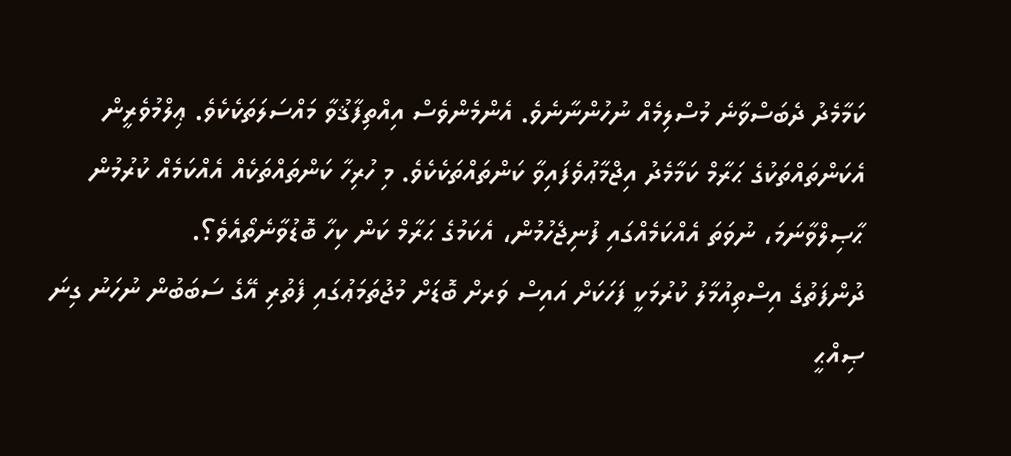ކަމާމެދު ދެބަސްވާނެ މުސްލިމެއް ނުހުންނާނެވެ. އެންމެންވެސް އިއްތިފާޤުވާ މައްސަލަތަކެކެވެ. ޢިލްމުވެރީން އެކަންތައްތަކުގެ ޙަރާމް ކަމާމެދު އިޖްމާޢުވެފައިވާ ކަންތައްތަކެކެވެ. މި ހުރިހާ ކަންތައްތަކެއް އެއްކަމެއް ކުރުމުން ޙާޞިލްވާނަމަ، ނުވަތަ އެއްކަމެއްގައި ފުނިޖެހުމުން، އެކަމުގެ ޙަރާމް ކަން ކިހާ ބޮޑުވާނެތޯއެވެ؟.
ދުންފަތުގެ އިސްތިއުމާލު ކުރުމަކީ ފަހަކަށް އައިސް ވަރށް ބޮޑަށް މުޖުތަމަޢުގައި ފެތުރި އޭގެ ސަބަބުން ނުހަނު ގިނަ ޞިއްޙީ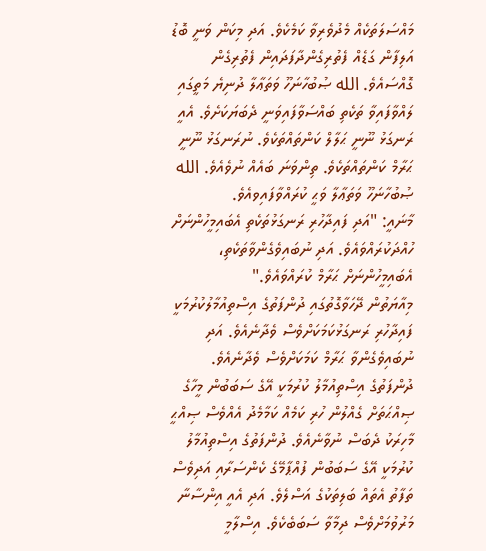މައްސަލަތަކެއް މެދުވެރިވާ ކަމެކެވެ. އަދި މިކަން ވަނީ ބޮޑު އަލިފާން ގަޑެއް ފެތުރިގެންދާފަދައިން ފެތުރިގެން ގޮއްސައެވެ. الله ޞުބުހާނަހޫ ވަތަޢާލާ ދުނިޔެ މަތީގައި ލައްވާފައިވާ ތަކެތި ބައްސަވާފައިވަނީ ދެބަޔަކަށެވެ. އެއީ ރަނގަޅު ނޫނީ ޙަލާލް ކަންތައްތަކެވެ. ނުރަނގަޅު ނޫނީ ޙަރާމް ކަންތައްތަކެވެ. ތިންވަނަ ބައެއް ނުވެއެވެ. الله ޞުބުހާނަހޫ ވަތަޢާލާ ވަޙީ ކުރައްވާފައިވއެވެ.
މާނައީ: "އަދި ފައިދާހުރި ރަނގަޅުތަކެތި އެބައިމީހުންނަށް ހުއްދަކުރައްވައެވެ. އަދި ނުބައިވެގެންވާތަކެތި، އެބައިމީހުންނަށް ޙަރާމް ކުރައްވައެވެ."
މިއާޔަތުން ދޭހަވާގޮތުގައި ދުންފަތުގެ އިސްތިއުމާލުކުރުމަކީ ފައިދާހުރި ރަނގަޅުކަމަކަށްވެސް ވެދާނެއެވެ. އަދި ނުބައިވެގެންވާ ޙަރާމް ކަމަކަށްވެސް ވެދާނެއެވެ.
ދުންފަތުގެ އިސްތިއުމާލު ކުރުމަކީ އޭގެ ސަބަބުން މީހާގެ ޞިއްޙަތަށް ގެއްލުން ހުރި ކަމެއް ކަމާމެދު އެއްވެސް ޞިއްޙީ މާހިރަކު ދެބަސް ނުވާނެއެވެ. ދުންފަތުގެ އިސްތިއުމާލު ކުރުމަކީ އޭގެ ސަބަބުން ފުއްޕާމޭގެ ކެންސަރާއި އަދިވެސް ތަފާތު އެތައް ބަލިތަކުގެ އަސްލެވެ. އަދި އެއީ އިންސާނާ މަރުވުމަށްވެސް ދިމާވާ ސަބަބެކެވެ. އިސްލާމީ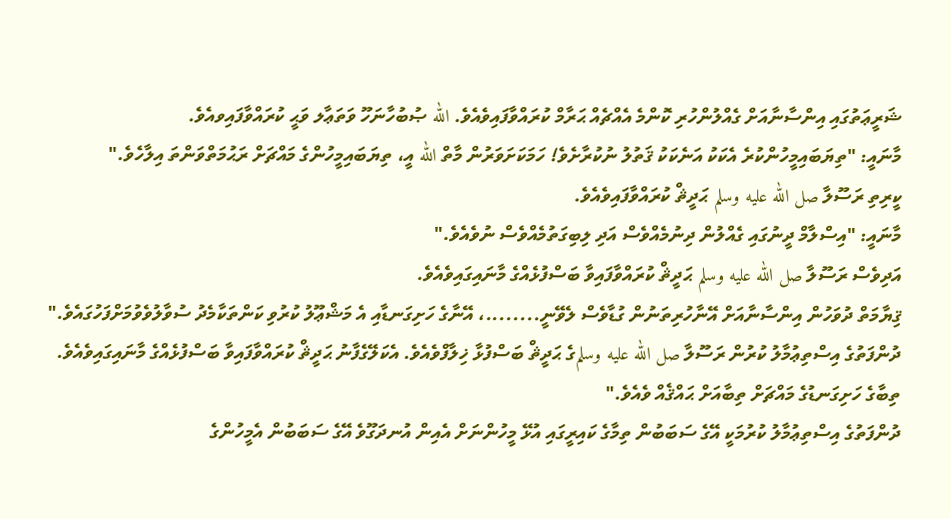ޝަރީޢަތުގައި އިންސާނާއަށް ގެއްލުންހުރި ކޮންމެ އެއްޗެއް ޙަރާމް ކުރައްވާފައިވެއެވެ. الله ޞުބުހާނަހޫ ވަތަޢާލ ވަޙީ ކުރައްވާފައިވއެވެ.
މާނައީ: "ތިޔަބައިމީހުންކުރެ އެކަކު އަނެކަކު ޤަތުލު ނުކުރާށެވެ! ހަމަކަށަވަރުން މާތް الله އީ، ތިޔަބައިމީހުންގެ މައްޗަށް ރަޙުމަތްވަންތަ އިލާހެވެ."
ކީރިތި ރަސޫލާ صل الله عليه وسلم ޙަދީޘް ކުރައްވާފައިވެއެވެ.
މާނައީ: "އިސްލާމް ދީނުގައި ގެއްލުން ދިނުމެއްވެސް އަދި ލިބިގަތުމެއްވެސް ނުވެއެވެ."
އަދިވެސް ރަސޫލާ صل الله عليه وسلم ޙަދީޘް ކުރައްވާފައިވާ ބަސްފުޅެއްގެ މާނައިގައިވެއެވެ.
ޤިޔާމަތް ދުވަހުން އިންސާނާއަށް އޭނާހުރިތަނުން ގުޑާވެސް ލެވޭނީ........، އޭނާގެ ހަށިގަނޑާއި އެ މަޝްޢޫލު ކުރުވި ކަންތަކާމެދު ސުވާލުވެވުމަށްފަހުގައެވެ."
ދުންފަތުގެ އިސްތިޢުމާލު ކުރުން ރަސޫލާ صل الله عليه وسلمގެ ޙަދީޘް ބަސްފުޅާ ޚިލާފްވެއެވެ. އެކަލޭގެފާނު ޙަދީޘް ކުރައްވާފައިވާ ބަސްފުޅެއްގެ މާނައިގައިވެއެވެ.
ތިބާގެ ހަށިގަނޑުގެ މައްޗަށް ތިބާއަށް ޙައްޤެއް ވެއެވެ."
ދުންފަތުގެ އިސްތިޢުމާލު ކުރުމަކީ އޭގެ ސަބަބުން ތިމާގެ ކައިރީގައި އުޅޭ މީހުންނަށް އެއިން އުނދަގޫވެ އޭގެ ސަބަބުން އެމީހުންގެ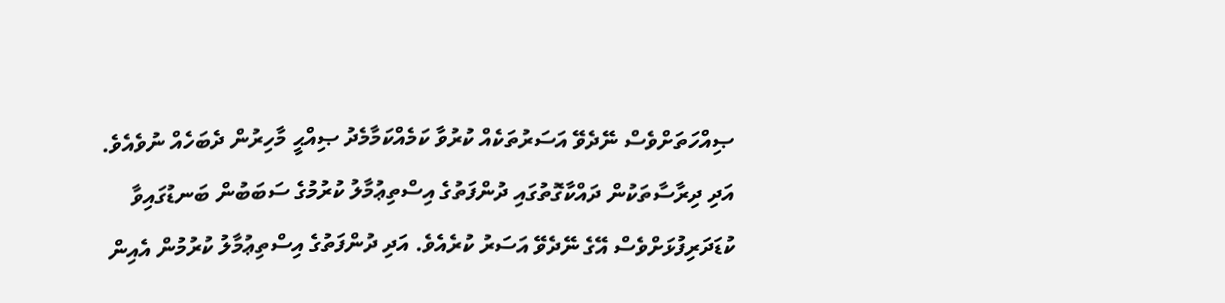ޞިއްހަތަށްވެސް ނޭދެވޭ އަސަރުތަކެއް ކުރުވާ ކަމެއްކަމާމެދު ޞިއްޙީ މާހިރުން ދެބަހެއް ނުވެއެވެ. އަދި ދިރާސާތަކުން ދައްކާގޮތުގައި ދުންފަތުގެ އިސްތިޢުމާލު ކުރުމުގެ ސަބަބުން ބަނޑުގައިވާ ކުޑަދަރިފުޅަށްވެސް އޭގެ ނޭދެވޭ އަސަރު ކުރެއެވެ. އަދި ދުންފަތުގެ އިސްތިޢުމާލު ކުރުމުން އެއިން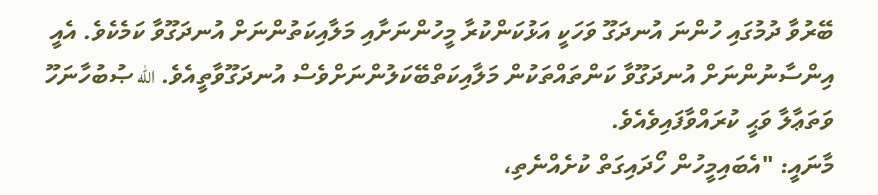ބޭރުވާ ދުމުގައި ހުންނަ އުނދަގޫ ވަހަކީ އަޅުކަންކުރާ މީހުންނަށާއި މަލާއިކަތުންނަށް އުނދަގޫވާ ކަމެކެވެ. އެއީ އިންސާނުންނަށް އުނދަގޫވާ ކަންތައްތަކުން މަލާއިކަތްބޭކަލުންނަށްވެސް އުނދަގޫވާތީއެވެ. الله ޞުބުހާނަހޫ ވަތަޢާލާ ވަޙީ ކުރައްވާފައިވެއެވެ.
މާނައީ: "އެބައިމީހުން ހޯދައިގަތް ކުށެއްނެތި،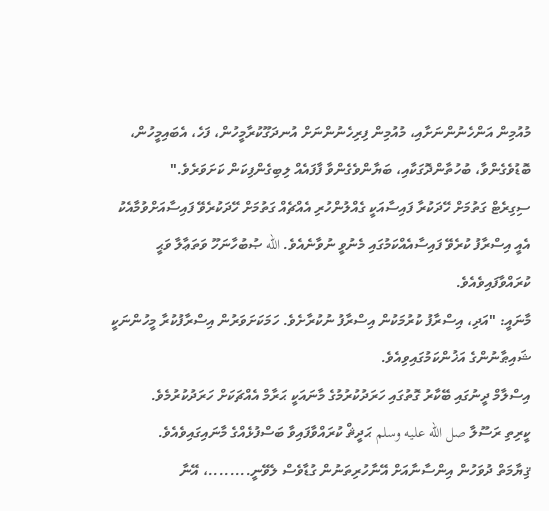މުއުމިން އަންހެނުންނަށާއި، މުއުމިން ފިރިހެނުންނަށް އުނދަގޫކުރާމީހުން، ފަހެ، އެބައިމީހުން، ބޮޑުވެގެންވާ، ބުހުތާންދޮގަކާއި، ބަޔާންވެގެންވާ ފާފައެއް ލިބިގެންފިކަން ކަށަވަރެވެ."
ސިގިރެޓް ގަތުމަށް ހޭދަކުރާ ފައިސާއަކީ ގެއްލުންހުރި އެއްޗެއް ގަތުމަށް ހޭދަކުރެވޭ ފައިސާއަށްވުމާއެކު އެއީ އިސްރާފު ކުރެވޭ ފައިސާއެއްކަމުގައި މެނުވީ ނުވާނެއެވެ. الله ޞުބުހާނަހޫ ވަތަޢާލާ ވަޙީ ކުރައްވާފައިވެއެވެ.
މާނައީ: "އަދި، އިސްރާފު ކުރުމަކުން އިސްރާފު ނުކުރާށެވެ. ހަމަކަށަވަރުން އިސްރާފުކުރާ މީހުންނަކީ ޝައިޠާނުންގެ އަޚުންކަމުގައިވިއެވެ.
އިސްލާމް ދީނުގައި ބޭކާރު ގޮތުގައި ހަރަދުކުރުމުގެ މާނައަކީ ޙަރާމް އެއްޗަކަށް ހަރަދުކުރުމެވެ.
ކީރިތި ރަސޫލާ صل الله عليه وسلم ޙަދީޘް ކުރައްވާފައިވާ ބަސްފުޅެއްގެ މާނައިގައިވެއެވެ.
ޤިޔާމަތް ދުވަހުން އިންސާނާއަށް އޭނާހުރިތަނުން ގުޑާވެސް ލެވޭނީ........، އޭނާ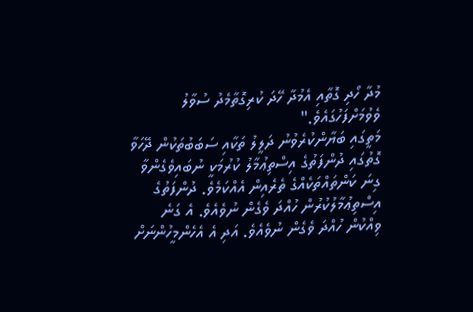މުދާ ހޯދި ގޮތާއި އެމުދާ ހޭދަ ކުރިގޮތާމެދު ސުވާލު ވެވުމަށްފަހުގައެވެ."
މަތީގައި ބަޔާންކުރެވުނު ދަލީލު ތަކާއި ސަބަބުތަކުން ދޭހަވާ ގޮތުގައި ދުންފަތުގެ އިސްތިޢުމާލު ކުރުމަކީ ނުބައިވެގެންވާ ގިނަ ކަންތައްތަކެއްގެ ތެރެއިން އެއްކަމެވެ. ދުންފަތުގެ އިސްތިޢުމާލުކުރުން ހުއްދަ ވެގެން ނުވެއެވެ. އެ ގަނެ ވިއްކުން ހުއްދަ ވެގެން ނުވެއެވެ. އަދި އެ އެހެންމީހުންނަށް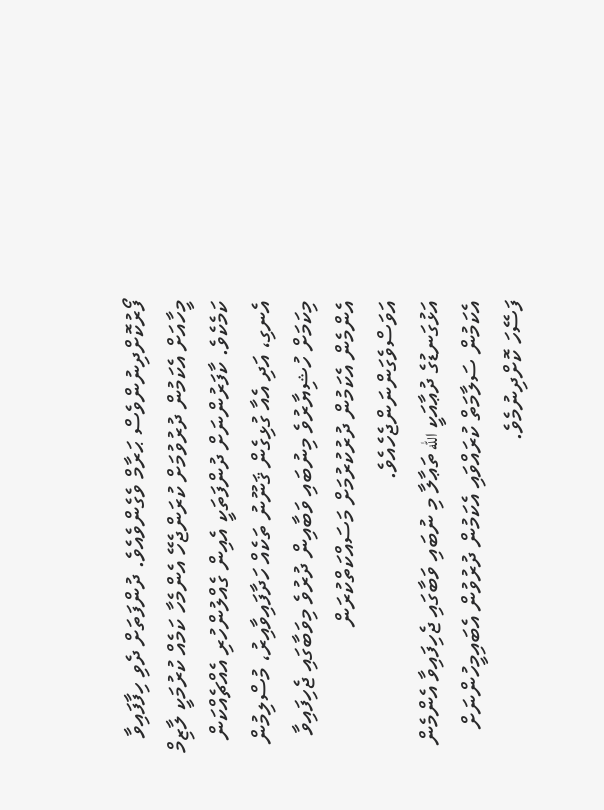ފޯރުކޮށްދިނުންވެސް ޙަރާމް ވެގެންވެއެވެ. ދުންފަތަށް ދެވި ހިފާފައިވާ މީހާއަށް އެކަމުން ދުރުވުމަށް ކުރަންޖެހޭ އެންމެހާ ކަމެއް ކުރުމަކީ ލާޒިމް ކަމެކެވެ. ކާފަރުންނަށް ދުންފަތަކީ އެއިން ގެއްލުންހުރި އެއްޗެއްކަން އެނގި، އަދި އެއާ ގުޅިގެން ޤަނޫނު ތަކެއް ހަދާފައިވާއިރު، މުސްލިމުން މިކަމަށް ހުޝިޔާރުވެ މިނުބައި ވަބާއިން ދުރުވެ މިވަބާގައި ޖެހިފައިވާ އެންމެން އެކަމުން ދުރުކުރުމަށް މަސައްކަތްކުރަން އަވަސްވެގަންނަންޖެހެއެވެ.
އަޅުގަނޑުގެ ދުޢާއަކީ الله ތަޢާލާ މި ނުބައި ވަބާގައި ޖެހިފައިވާ އެންމެން އެކަމުން ސަލާމަތް ކުރައްވައި އެކަމުން ދުރުވުން އެބައިމީހުންނަށް ފަސޭހަ ކޮށްދިނުމެވެ.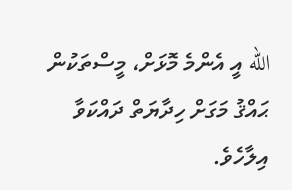الله އީ އެންމެ މޮޅަށް، މީސްތަކުން ޙައްޤު މަގަށް ހިދާޔަތް ދައްކަވާ އިލާހެވެ.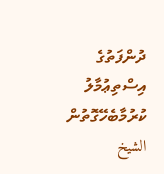ދުންފަތުގެ އިސްތިޢުމާލު ކުރުމާބެހޭގޮތުން الشيخ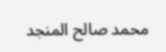محمد صالح المنجد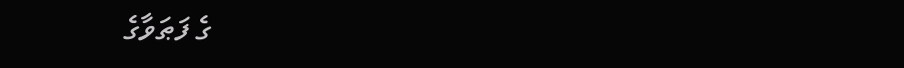ގެ ފަޠަވާގެ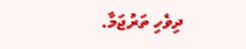ދިވެހި ތަރުޖަމާ.